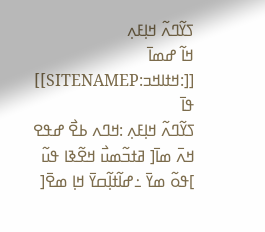ߖߌ߬ߣߍ߬ ߞߊ߲ߓߍ߲
ߞߊ߬ ߝߘߊ߫ [[:ߞߙߊߞߏ:SITENAMEP]] ߟߊ߫
ߖߌ߬ߣߍ߬ ߞߊ߲ߓߍ߲ :ߞߣߍ ߕߐ߯ ߝߟߐ ߞߍ߫ ߘߊ߫[ ߥߙߏ߬ߘߎ߯ ߞߐ߬ߢߊ ߟߎ߬ ]ߟߋ߬ ߘߌ߫ ߸ߝߊ߬ߙߊ߲߬ߛߌ߫ ߞߊ߲ ߘߐ߫[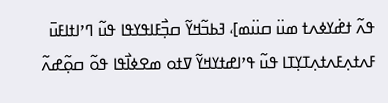ߟߍ߬ ߙߝ߭ߌߦߍߙ ߘߎ߳ ߛߎ߳ߘ]، ߔߕߏ߬ߞߌ߬ ߛߏ߲߯ߓߊߟߌߟߊ ߟߎ߬ ߣߴߊߙߊߓߎ߫ ߓߍߙߍ߲ߓߍߙߍ߲ߠߌ߲ߠߊ ߟߎ߬ ߟߴߊߝߙߌߞߌ߬ ߜߙߋ ߘߐߦߊ߯ߟߊ ߟߋ߬ ߛߋ߲߬ߝߍ߬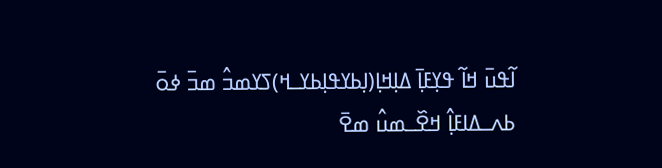ߊ߬ߟߎ߫ ߞߊ߬ ߟߌ߲ߓߊ߲߫ ߡߊ߲ߞߊ߲(ߊ߲ߕߌߟߊ߲ߕߌߺߞ)ߖߌߘߏ߮ ߘߏ߫ ߦߋ߫ ߕߍߺߡߊߓߊ߲߮ ߞߐ߰ߺߘߎ߮ ߘߐ߫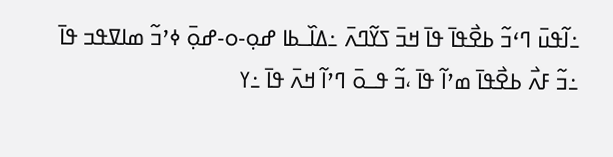߸ߊ߬ߟߎ߫ ߣߵߏ߬ ߕߐ߯ߟߊ߫ ߟߊ߫ ߞߏ߫ ߖߌ߬ߣߍ߫ ߸ߡߊ߰ߺߕߊ ߝߋ߲-ߋ-ߝߋ߲߫ ߦߴߏ߬ ߘߊߜߟߏ ߟߊ߫ ߸ߏ߬ ߓߍ߯ ߕߐ߯ߟߊ߫ ߘߴߊ߬ ߟߊ߫ ،ߏ߬ ߟߺߋ߫ ߣߴߊ߬ ߞߍ߫ ߟߊ߫ ߸ߌ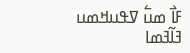ߓߊ߯ ߘߎ߱ ߜߟߎߞߘߎ ߔߊ߬ߔߘߊ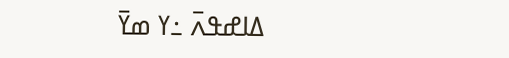ߡߊߝߟߍ߫ ߸ߌ ߘߌ߫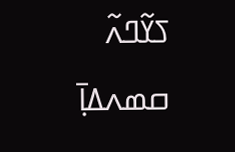ߖߌ߬ߣߍ߬ ߛߘߍߡߊ߲߫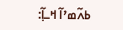ߕߍ߬ߘߴߊ߬ ߞߺߊ߲߬: